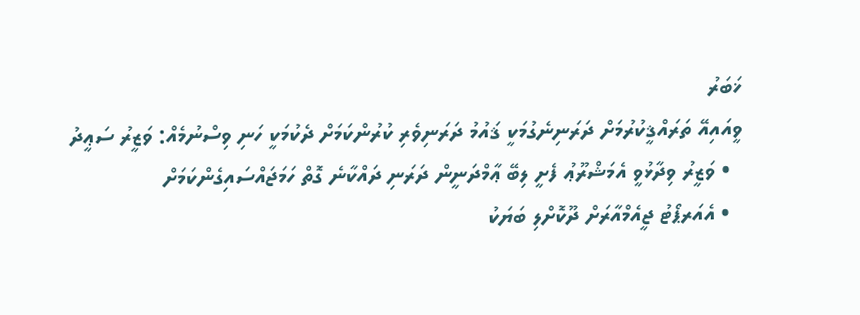ޚަބަރު
ވީއައިއޭ ތަރައްޤީކުރުމަށް ދަރަނިނެގުމަކީ ޤައުމު ދަރަނިވެރި ކުރުންކަމަށް ދެކުމަކީ ހަނި ވިސްނުމެއް: ވަޒީރު ސަޢީދު
  • ވަޒީރު ވިދާޅުވީ އެމަޝްރޫޢު ފެށީ ލިބޭ ޢާމްދަނީން ދަރަނި ދައްކާނެ ގޮތް ހަމަޖައްސައިގެންކަމަށް
  • އެއަރޕޯޓު ޖީއެމްއާރަށް ދޫކޮށްލި ބަޔަކު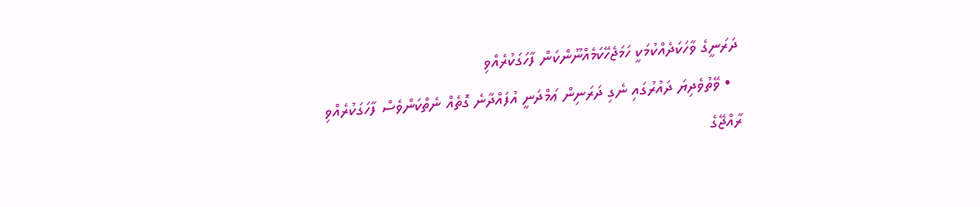ދަރަނީގެ ވާހަކަދެއްކުމަކީ ހަމަޖެހޭކަމެއްނޫންކަން ފާހަގަކުރެއްވި
  • ވޭތުވެދިޔަ ދައުރުގައި ނެގި ދަރަނިން ޢަމްދަނީ އުފައްދާނެ ގޮތެއް ނެތްކަންވެސް ފާހަގަކުރެއްވި
ރާއްޖޭގެ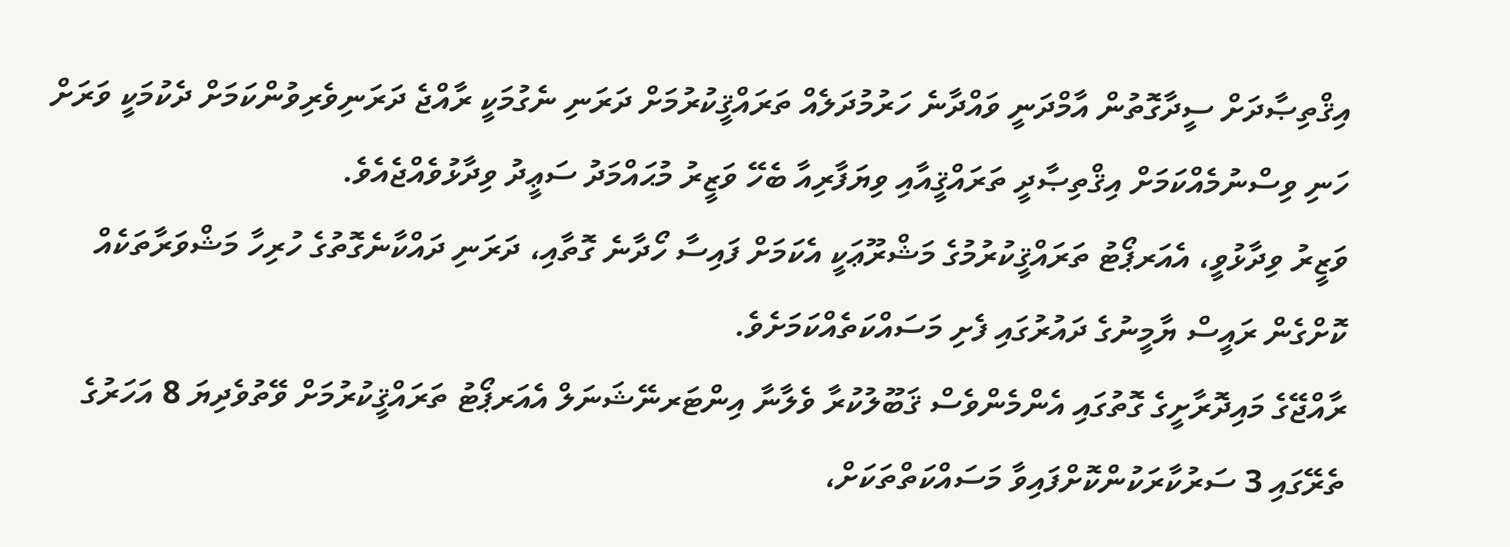އިޤްތިޞާދަށް ސީދާގޮތުން އާމްދަނީ ވައްދާނެ ހަރުމުދަލެއް ތަރައްޤީކުރުމަށް ދަރަނި ނެގުމަކީ ރާއްޖެ ދަރަނިވެރިވުންކަމަށް ދެކުމަކީ ވަރަށް ހަނި ވިސްނުމެއްކަމަށް އިޤްތިޞާދީ ތަރައްޤީއާއި ވިޔަފާރިއާ ބެހޭ ވަޒީރު މުޙައްމަދު ސަޢީދު ވިދާޅުވެއްޖެއެވެ.
ވަޒީރު ވިދާޅުވީ، އެއަރޕޯޓު ތަރައްޤީކުރުމުގެ މަޝްރޫޢަކީ އެކަމަށް ފައިސާ ހޯދާނެ ގޮތާއި، ދަރަނި ދައްކާނެގޮތުގެ ހުރިހާ މަޝްވަރާތަކެއް ކޮށްގެން ރައީސް ޔާމީނުގެ ދައުރުގައި ފެށި މަސައްކަތެއްކަމަށެވެ.
ރާއްޖޭގެ މައިދޮރާށީގެ ގޮތުގައި އެންމެންވެސް ޤަބޫލުކުރާ ވެލާނާ އިންޓަރނޭޝަނަލް އެއަރޕޯޓު ތަރައްޤީކުރުމަށް ވޭތުވެދިޔަ 8 އަހަރުގެ ތެރޭގައި 3 ސަރުކާރަކުންކޮށްފައިވާ މަސައްކަތްތަކަށް،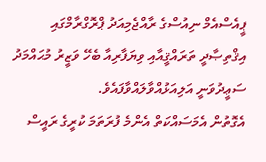ޕީއެސްއެމް ނިއުސްގެ ރާއްޖެމިއަދު ޕްރޮގްރާމްގައި އިޤްތިޞާދީ ތަރައްޤީއާއި ވިޔަފާރިއާ ބެހޭ ވަޒީރު މުޙައްމަދު ސަޢީދުވަނީ އަލިއަޅުއްވާލައްވާފައެވެ.
އެގޮތުން އެމަސައްކަތް އެންމެ ފުރަތަމަ ކުރީގެ ރައީސް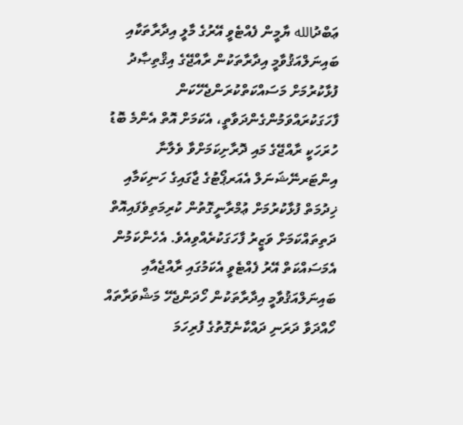ޢަބްދުالله ޔާމީން ފެއްޓެވީ އޭރުގެ މާލީ އިދާރާތަކާއި ބައިނަލްއަޤުވާމީ އިދާރާތަކުން ރާއްޖޭގެ އިޤްތިޞާދު ފުޅާކުރުމަށް މަސައްކަތްކުރަންޖެހޭކަން ފާހަގަކުރައްވަމުންގެންދަވާތީ، އެކަމަށް އޮތް އެންމެ ބޮޑު ހުރަހަކީ ރާއްޖޭގެ މައި ދޮރާށިކަމަށްވާ ވެލާނާ އިންޓަރނޭޝަނަލް އެއަރޕޯޓުގެ ޖާގައިގެ ހަނިކަމާއި ޚިދުމަތް ފުޅާކުރުމަށް ޢުމްރާނީގޮތުން ކުރިމަތިވެފައިއޮތް ދަތިތައްކަމަށް ވަޒީރު ފާހަގަކުރެއްވިއެވެ. އެހެންކަމުން އެމަސައްކަތް އޭރު ފެއްޓެވީ އެކަމުގައި ރާއްޖެއާއި ބައިނަލްއަޤުވާމީ އިދާރާތަކުން ހޯދަންޖެހޭ މަޝްވަރާތައް ހޯއްދަވާ ދަރަނި ދައްކާނެގޮތުގެ ފުރިހަމަ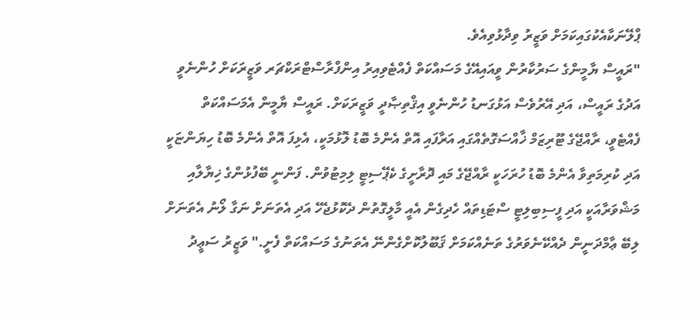ޕްލޭނަކާއެކުގައިކަމަށް ވަޒީރު ވިދާޅުވިއެވެ.
"ރައީސް ޔާމީންގެ ސަރުކާރުން ވީއައިއޭގެ މަސައްކަތް ފެއްޓެވިއިރު އިންފްރާސްޓްރަކްޗަރ ވަޒީރަކަށް ހުންނެވީ އަދުގެ ރައީސް، އަދި އޭރުވެސް އަޅުގަނޑު ހުންނެވީ އިޤްތިޞާދީ ވަޒީރަކަށް. ރައީސް ޔާމީން އެމަސައްކަތް ފެއްޓެވީ، ރާއްޖޭގެ ޓޫރިޒަމް ޚާއްސަގޮތެއްގައި އަރާފައި އޮތް އެންމެ ބޮޑު ލޮޅުމަކީ، އެޅިފަ އޮތް އެންމެ ބޮޑު ހިޔަންޏަކީ އަދި ކުރިމަތިވާ އެންމެ ބޮޑު ހުރަހަކީ ރާއްޖޭގެ މައި ދޮރާށީގެ ކެޕޭސިޓީ ލިމިޓުވުން. ފަންނީ ބޭފުޅުންގެ ޚިޔާލާއި މަޝްވަރާއަކީ އަދި ފީސިބިލިޓީ ސްޓަޑިތައް ހެދިގެން އެއީ މާލީގޮތުން ދެކޮޅުޖެހޭ އަދި އެތަނަށް ނަގާ ލޯނު އެތަނަށް ލިބޭ ޢާމްދަނީން ދެއްކޭނެވަރުގެ ތަނެއްކަމަށް ޤަބޫލުކޮށްގެންނޭ އެތަނުގެ މަސައްކަތް ފެށީ." ވަޒީރު ސަޢީދު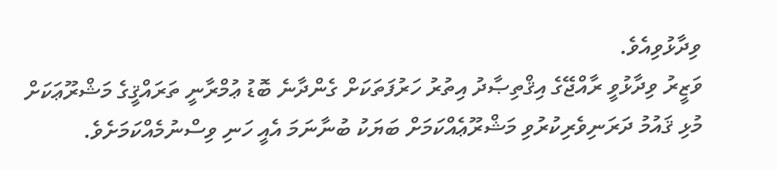ވިދާޅުވިއެވެ.
ވަޒީރު ވިދާޅުވީ ރާއްޖޭގެ އިޤްތިޞާދު އިތުރު ހަރުފަތަކަށް ގެންދާނެ ބޮޑު ޢުމްރާނީ ތަރައްޤީގެ މަޝްރޫޢަކަށް މުޅި ޤައުމު ދަރަނިވެރިކުރުވި މަޝްރޫޢެއްކަމަށް ބަޔަކު ބުނާނަމަ އެއީ ހަނި ވިސްނުމެއްކަމަށެވެ.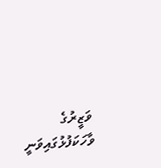ވަޒީރުގެ ވާހަކަފުޅުގައިވަނީ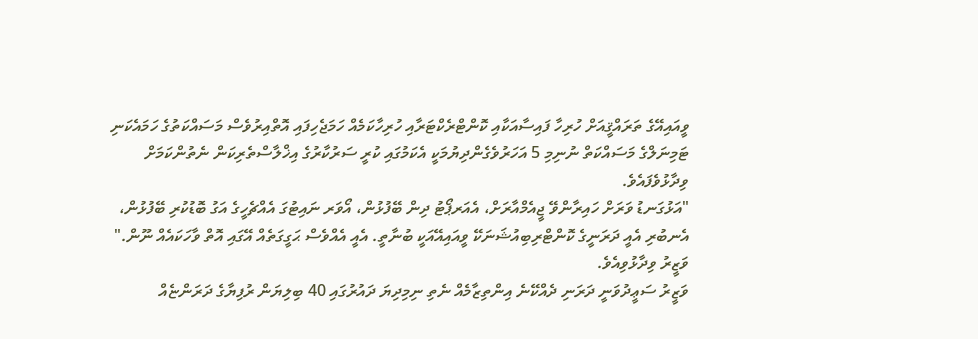ވީއައިއޭގެ ތަރައްޤީއަށް ހުރިހާ ފައިސާއަކާއި ކޮންޓްރެކްޓަރާއި ހުރިހާކަމެއް ހަމަޖެހިފައި އޮތްއިރުވެސް މަސައްކަތުގެ ހަމައެކަނި ޓަމިނަލްގެ މަސައްކަތް ނުނިމި 5 އަހަރުވެގެންދިޔުމަކީ އެކަމުގައި ކުރީ ސަރުކާރުގެ އިޚްލާސްތެރިކަން ނެތުންކަމަށް ވިދާޅުވެފައެވެ.
"އަޅުގަނޑު ވަރަށް ހައިރާންވޭ ޖީއެމްއާރަށް، އެއަރޕޯޓު ދިން ބޭފުޅުން، އޯވަރ ނައިޓުގަ އެއްޗެހީގެ އަގު ބޮޑުކުރި ބޭފުޅުން، އެނބުރި އެއީ ދަރަނީގެ ކޮންޓްރިބިއުޝަނަކޭ ވީއައިއޭއަކީ ބުނާތީ. އެއީ އެއްވެސް ޙަގީގަތެއް އޭގައި އޮތް ވާހަކައެއް ނޫން." ވަޒީރު ވިދާޅުވިއެވެ.
ވަޒީރު ސަޢީދުވަނީ ދަރަނި ދެއްކޭނެ އިންތިޒާމެއް ނެތި ނިމިދިޔަ ދައުރުގައި 40 ބިލިޔަން ރުފިޔާގެ ދަރަންޏެއް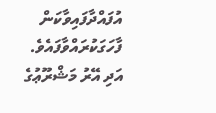އުފައްދާފައިވާކަން ފާހަގަކުރައްވާފައެވެ. އަދި އޭރު މަޝްރޫޢުގެ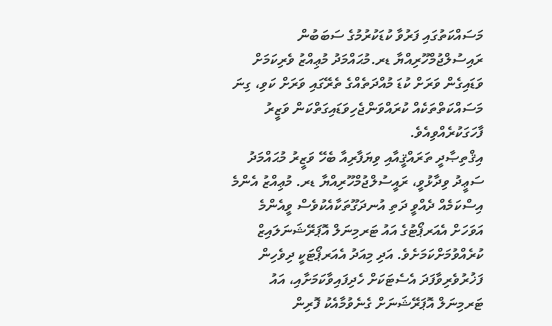މަސައްކަތުގައި ފަރުވާ ކުޑަކުރުމުގެ ސަބަބުން ރައިސުލްޖުމްހޫރިއްޔާ ޑރ.މުޙައްމަދު މުޢިއްޒު ވެރިކަމަށް ވަޑައިގެން ވަރަށް ކުޑަ މުއްދަތެއްގެ ތެރޭގައި ވަރަށް ކަވި، ގިނަ މަސައްކަތްތަކެއް ކުރައްވަންޖެހިވަޑައިގަތްކަން ވަޒީރު ފާހަގަކުރެއްވިއެވެ.
އިޤްތިޞާދީ ތަރައްޤީއާއި ވިޔަފާރިއާ ބެހޭ ވަޒީރު މުޙައްމަދު ސަޢީދު ވިދާޅުވީ، ރައީސުލްޖުމްހޫރިއްޔާ ޑރ. މުޢިއްޒު އެންމެ އިސްކަމެއް ދެއްވީ ދަތި އުނދަގޫތަކާއެކުވެސް ވީއެންމެ އަވަހަށް އެއަރޕޯޓުގެ އައު ޓަރމިނަލް އޮޕަރޭޝަނަލައިޒް ކުރެއްވުމަށްކަމަށެވެ. އަދި މިއަދު އެއަރޕޯޓަކީ ދިވެހިން ފަޚުރުވެރިވާފަދަ އެސެޓަކަށް ހެދިފައިވާކަމަށާއި، އައު ޓަރމިނަލް އޮޕަރޭޝަނަށް ގެނެވުމާއެކު ފޮރިން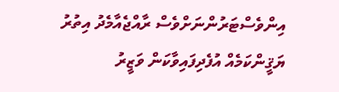އިންވެސްޓަރުންނަށްވެސް ރާއްޖެއާމެދު އިތުރު ޔަޤީންކަމެއް އުފެދިފައިވާކަން ވަޒީރު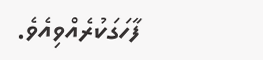ފާހަގަކުރެއްވިއެވެ.